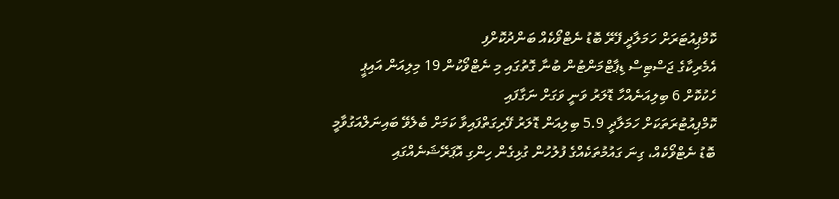ކޮމްޕިއުޓަރަށް ހަމަލާދީ ފޭރޭ ބޮޑު ނެޓްވޯކެއް ބަންދުކޮށްފި
އެމެރިކާގެ ޖަސްޓިސް ޑިޕާޓްމަންޓުން ބުނާ ގޮތުގައި މި ނެޓްވޯކުން 19 މިލިއަން އައިޕީ ހެކުކޮށް 6 ބިލިއަނެއްހާ ޑޮލަރު ވަނީ ވަގަށް ނަގާފައި
ކޮމްޕިއުޓުރަތަކަށް ހަމަލާދީ 5.9 ބިލިއަން ޑޮލަރު ފޭރިގަތްފައިވާ ކަމަށް ބެލެވޭ ބައިނަލްއަގުވާމީ ބޮޑު ނެޓްވޯކެއް، ގިނަ ގައުމުތަކެއްގެ ފުލުހުން ގުޅިގެން ހިންގި އޮޕަރޭޝަނެއްގައި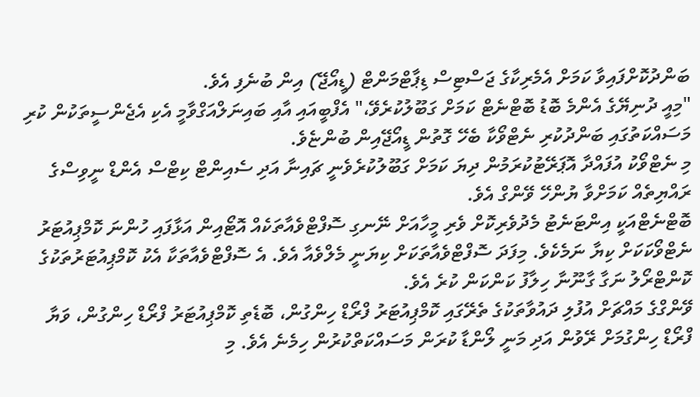ބަންދުކޮށްފައިވާ ކަމަށް އެމެރިކާގެ ޖަސްޓިސް ޑިޕާޓްމަންޓް (ޑީއޯޖޭ) އިން ބުނެފި އެވެ.
"މިއީ ދުނިޔޭގެ އެންމެ ބޮޑު ބޮޓްނެޓް ކަމަށް ގަބޫލުކުރެވޭ،" އެފްބީއައި އާއި ބައިނަލްއަގްވާމީ އެކި އެޖެންސީތަކުން ކުރި މަސައްކަތުގައި ބަންދުކުރި ނެޓްވޯކާ ބެހޭ ގޮތުން ޑީއޯޖޭއިން ބުންޏެވެ.
މި ނެޓްވޯކު އުފައްދާ އޮޕަރޭޓުކުރަމުން ދިޔަ ކަމަށް ގަބޫލުކުރެވެނީ ޗައިނާ އަދި ސެއިންޓް ކިޓްސް އެންޑް ނީވިސްގެ ރައްޔިތެއް ކަމަށްވާ ޔުންހޭ ވޭންގް އެވެ.
ބޮޓްނެޓްއަކީ އިންޓަނެޓު މެދުވެރިކޮށް ވެރި މީހާއަށް ނޭނގި ސޮފްޓްވެއާތަކެއް އޮޓޯއިން އަޅާފައި ހުންނަ ކޮމްޕިއުޓަރު ނެޓްވޯކަކަށް ކިޔާ ނަމެކެވެ. މިފަދަ ސޮފްޓްވެއާތަކަށް ކިޔަނީ މެލްވެއާ އެވެ. އެ ސޮފްޓްވެއާތަކާ އެކު ކޮމްޕިއުޓަރުތަކުގެ ކޮންޓްރޯލު ނަގާ ގާނޫނާ ހިލާފު ކަންކަން ކުރެ އެވެ.
ވޭންގްގެ މައްޗަށް އުފުލި ދައުވާތަކުގެ ތެރޭގައި ކޮމްޕިއުޓަރު ފްރޯޑް ހިންގުން، ބޮޑެތި ކޮމްޕިއުޓަރު ފްރޯޑް ހިންގުން، ވަޔާ ފްރޯޑް ހިންގުމަށް ރޭވުން އަދި މަނީ ލޯންޑާ ކުރަން މަސައްކަތްކުރުން ހިމެނެ އެވެ. މި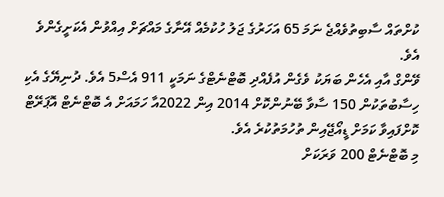ކުށްތައް ސާބިތުވެއްޖެ ނަމަ 65 އަހަރުގެ ޖަލު ހުކުމެއް އޭނާގެ މައްޗަށް އިއްވުން އެކަށީގެންވެ އެވެ.
ވޭންގް އާއި އެހެން ބަޔަކު ވެގެން އުފެއްދި ބޮޓްނެޓްގެ ނަމަކީ 911 އެސް5 އެވެ. ދުނިޔޭގެ އެކި ހިސާބުތަކުން 150 ސާވާ ބޭނުންކޮށް 2014 އިން 2022އާ ހަމައަށް އެ ބޮޓްނެޓް އޮޕަރޭޓް ކޮށްފައިވާ ކަމަށް ޑީއޯޖޭއިން ތުހުމަތުކުރެ އެވެ.
މި ބޮޓްނެޓް 200 ވަރަކަށް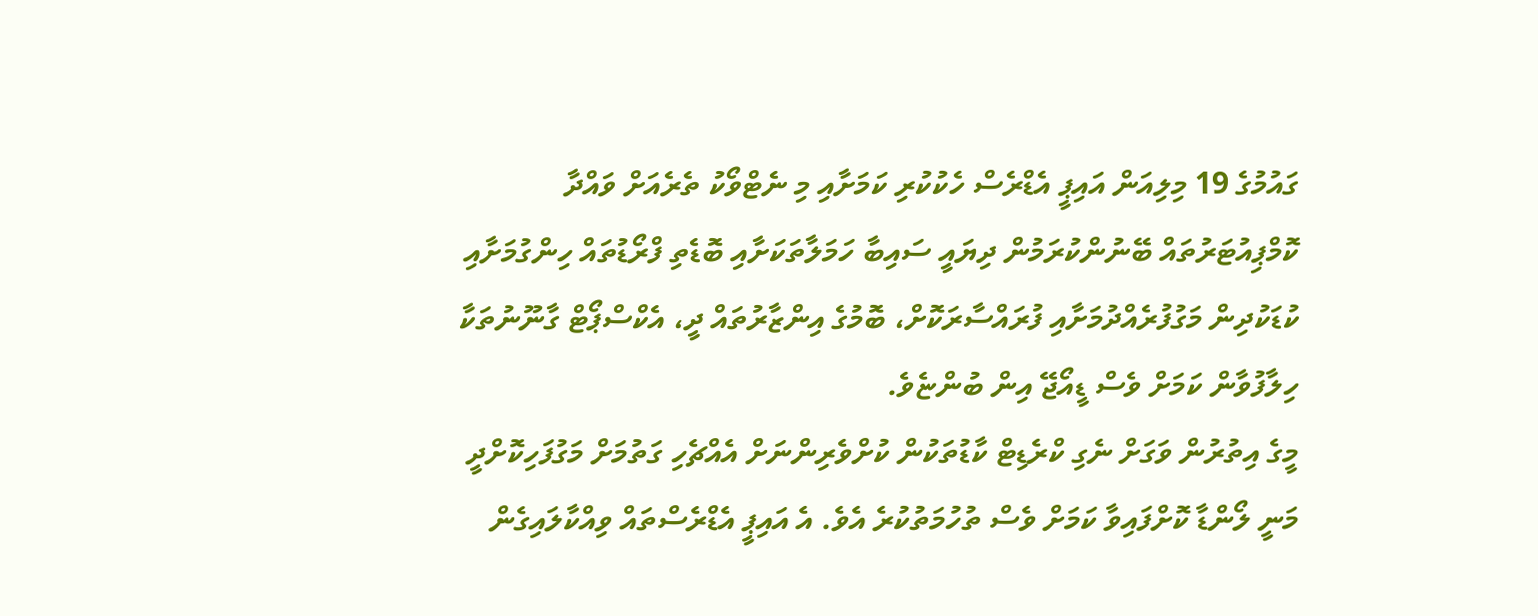ގައުމުގެ 19 މިލިއަން އައިޕީ އެޑްރެސް ހެކުކުރި ކަމަށާއި މި ނެޓްވޯކު ތެރެއަށް ވައްދާ ކޮމްޕިއުޓަރުތައް ބޭނުންކުރަމުން ދިޔައީ ސައިބާ ހަމަލާތަކަށާއި ބޮޑެތި ފްރޯޑުތައް ހިންގުމަށާއި ކުޑަކުދިން މަގުފުރެއްދުމަށާއި ފުރައްސާރަކޮށް، ބޮމުގެ އިންޒާރުތައް ދީ، އެކްސްޕޯޓް ގާނޫނުތަކާ ހިލާފުވާން ކަމަށް ވެސް ޑީއޯޖޭ އިން ބުންޏެވެ.
މީގެ އިތުރުން ވަގަށް ނެގި ކްރެޑިޓް ކާޑުތަކުން ކުށްވެރިންނަށް އެއްޗެހި ގަތުމަށް މަގުފަހިކޮށްދީ މަނީ ލޯންޑާ ކޮށްފައިވާ ކަމަށް ވެސް ތުހުމަތުކުރެ އެވެ. އެ އައިޕީ އެޑްރެސްތައް ވިއްކާލައިގެން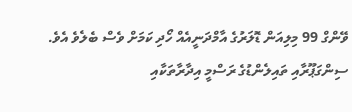ވޭންގް 99 މިލިއަން ޑޮލަރުގެ އާމްދަނީއެއް ހޯދި ކަމަށް ވެސް ބެލެވެ އެވެ.
ސިންގަޕޫރާއި ތައިލެންޑުގެ ރަސްމީ އިދާރާތަކާއި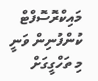މައިކްރޮސޮފްޓް ކުންފުނިން ވަނީ މި ތަހްގީގަށް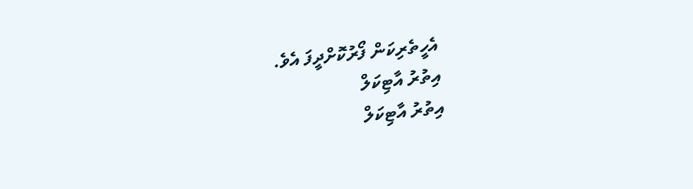އެހީތެރިކަން ފޯރުކޮށްދީފަ އެވެ.
އިތުރު އާޓިކަލް
އިތުރު އާޓިކަލް